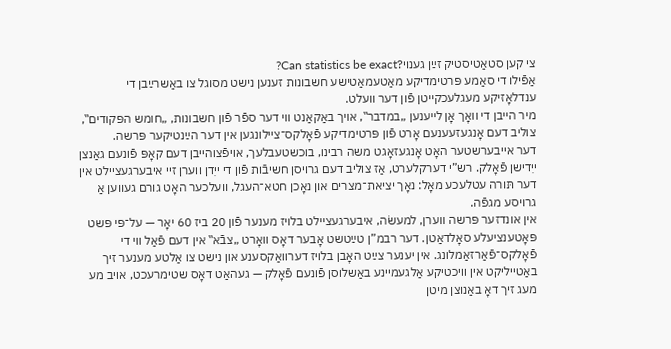צי קען סטאַטיסטיק זײַן גענוי?Can statistics be exact?
אַפֿילו די סאַמע פּרטימדיקע מאַטעמאַטישע חשבונות זענען נישט מסוגל צו באַשרײַבן די ענדלאָזיקע מעגלעכקייטן פֿון דער וועלט.
מיר הייבן די וואָך אָן לייענען „במדבר‟, אויך באַקאַנט ווי דער ספֿר פֿון חשבונות, „חומש הפּקודים‟, צוליב דעם אָנגעזעענעם אָרט פֿון פּרטימדיקע פֿאָלקס־ציילונגען אין דער הײַנטיקער פּרשה.
דער אייבערשטער האָט אָנגעזאָגט משה רבינו, בוכשטעבלעך, אויפֿצוהייבן דעם קאָפּ פֿונעם גאַנצן ייִדישן פֿאָלק. רש”י דערקלערט, אַז צוליב דעם גרויסן חשיבֿות פֿון די ייִדן ווערן זיי איבערגעציילט אין דער תּורה עטלעכע מאָל: נאָך יציאת־מצרים און נאָכן חטא־העגל, וועלכער האָט גורם געווען אַ גרויסע מגפֿה.
אין אונדזער פּרשה ווערן, למעשׂה, איבערגעציילט בלויז מענער פֿון 20 ביז 60 יאָר — על־פּי פּשט פּאָטענציעלע סאָלדאַטן. דער רבמ”ן טײַטשט אָבער דאָס וואָרט „צבֿא‟ אין דעם פֿאַל ווי די פֿאָלקס־פֿאַרזאַמלונג. אין יענער צײַט האָבן בלויז דערוואַקסענע און נישט צו אַלטע מענער זיך באַטייליקט אין וויכטיקע אַלגעמיינע באַשלוסן פֿונעם פֿאָלק — געהאַט דאָס שטימרעכט, אויב מע מעג זיך דאָ באַנוצן מיטן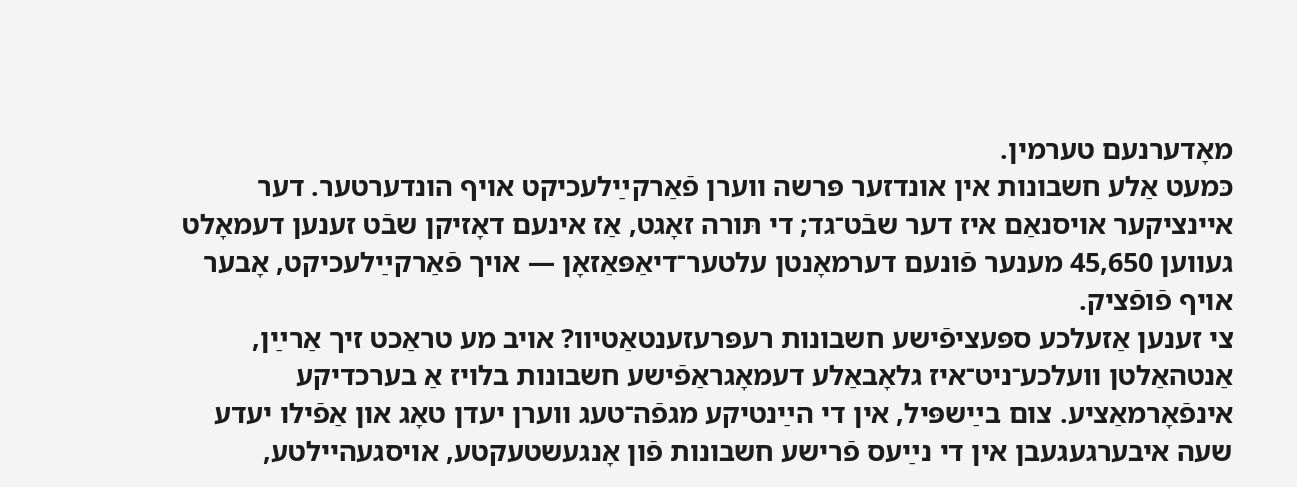מאָדערנעם טערמין.
כּמעט אַלע חשבונות אין אונדזער פּרשה ווערן פֿאַרקײַלעכיקט אויף הונדערטער. דער איינציקער אויסנאַם איז דער שבֿט־גד; די תּורה זאָגט, אַז אינעם דאָזיקן שבֿט זענען דעמאָלט געווען 45,650 מענער פֿונעם דערמאָנטן עלטער־דיאַפּאַזאָן — אויך פֿאַרקײַלעכיקט, אָבער אויף פֿופֿציק.
צי זענען אַזעלכע ספּעציפֿישע חשבונות רעפּרעזענטאַטיוו? אויב מע טראַכט זיך אַרײַן, אַנטהאַלטן וועלכע־ניט־איז גלאָבאַלע דעמאָגראַפֿישע חשבונות בלויז אַ בערכדיקע אינפֿאָרמאַציע. צום בײַשפּיל, אין די הײַנטיקע מגפֿה־טעג ווערן יעדן טאָג און אַפֿילו יעדע שעה איבערגעגעבן אין די נײַעס פֿרישע חשבונות פֿון אָנגעשטעקטע, אויסגעהיילטע,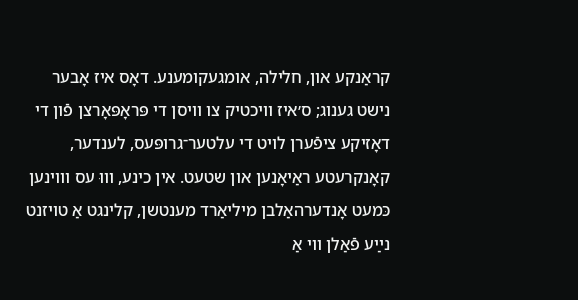קראַנקע און, חלילה, אומגעקומענע. דאָס איז אָבער נישט גענוג; ס׳איז וויכטיק צו וויסן די פּראָפּאָרצן פֿון די דאָזיקע ציפֿערן לויט די עלטער־גרופּעס, לענדער, קאָנקרעטע ראַיאָנען און שטעט. אין כינע, וווּ עס וווינען כּמעט אָנדערהאַלבן מיליאַרד מענטשן, קלינגט אַ טויזנט נײַע פֿאַלן ווי אַ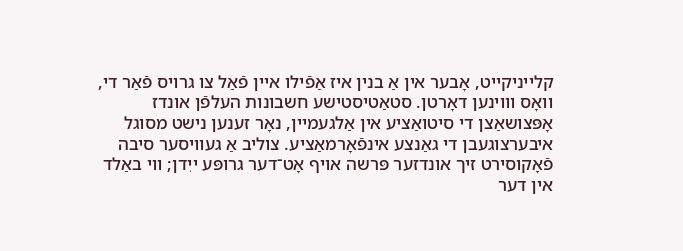קלייניקייט, אָבער אין אַ בנין איז אַפֿילו איין פֿאַל צו גרויס פֿאַר די, וואָס וווינען דאָרטן. סטאַטיסטישע חשבונות העלפֿן אונדז אָפּצושאַצן די סיטואַציע אין אַלגעמיין, נאָר זענען נישט מסוגל איבערצוגעבן די גאַנצע אינפֿאָרמאַציע. צוליב אַ געוויסער סיבה פֿאָקוסירט זיך אונדזער פּרשה אויף אָט־דער גרופּע ייִדן; ווי באַלד אין דער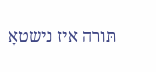תּורה איז נישטאָ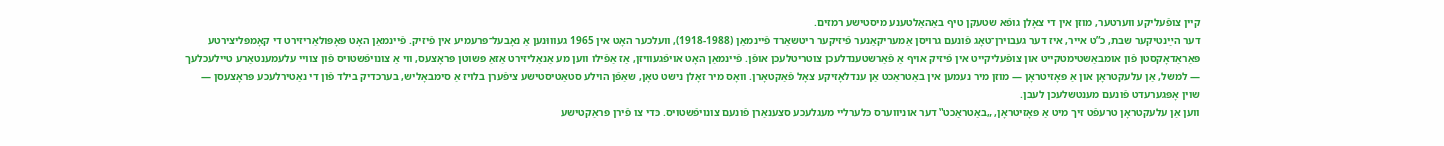קיין צופֿעליקע ווערטער, מוזן אין די צאָלן גופֿא שטעקן טיף באַהאַלטענע מיסטישע רמזים.
דער הײַנטיקער שבת, כ”ט אייר, איז דער געבוירן־טאָג פֿונעם גרויסן אַמעריקאַנער פֿיזיקער ריטשאַרד פֿיינמאַן (1918-1988), וועלכער האָט אין 1965 געוווּנען אַ נאָבעל־פּרעמיע אין פֿיזיק. פֿיינמאַן האָט פּאָפּולאַריזירט די קאָמפּליצירטע פּאַראַדאָקסטן פֿון אומבאַשטימטקייט און צופֿעליקייט אין פֿיזיק אויף אַ פֿאַרשטענדלעכן צוטריטלעכן אופֿן. פֿיינמאַן האָט אויפֿגעוויזן, אַז אַפֿילו ווען מע אַנאַליזירט אַזאַ פּשוטן פּראָצעס, ווי אַ צונויפֿשטויס פֿון צוויי עלעמענטאַרע טיילעכלעך — למשל, אַן עלעקטראָן און אַ פּאָזיטראָן — מוזן מיר נעמען אין באַטראַכט אַן ענדלאָזיקע צאָל פֿאַקטאָרן. וואָס מיר זאָלן נישט טאָן, שאַפֿן הוילע סטאַטיסטישע ציפֿערן בלויז אַ סימבאָליש, בערכדיק בילד פֿון די נאַטירלעכע פּראָצעסן — שוין אָפּגערעדט פֿונעם מענטשלעכן לעבן.
ווען אַן עלעקטראָן טרעפֿט זיך מיט אַ פּאָזיטראָן, „באַטראַכט‟ דער אוניווערס כּלערליי מעגלעכע סצענאַרן פֿונעם צונויפֿשטויס. כּדי צו פֿירן פּראַקטישע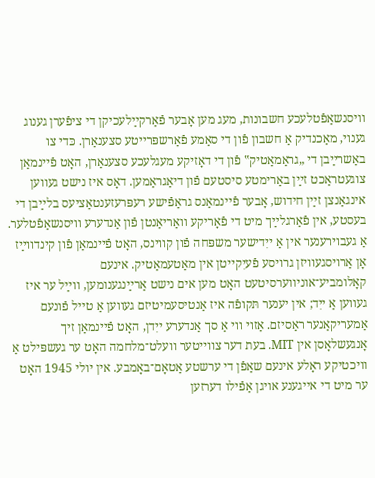וויסנשאַפֿטלעכע חשבונות, מעג מען אָבער פֿאַרקײַלעכיקן די ציפֿערן גענוג גענוי, מאַכנדיק אַ חשבון פֿון די סאַמע פֿאַרשפּרייטע סצענאַרן. כּדי צו באַשרײַבן די „גראַמאַטיק‟ פֿון די דאָזיקע מעגלעכע סצענאַרן, האָט פֿיינמאַן צוגעטראַכט זײַן באַרימטע סיסטעם פֿון דיאַגראַמען. דאָס איז נישט געווען אינגאַנצן זײַן חידוש, אָבער פֿיינמאַנס גראַפֿישע רעפּרעזענטאַציעס בלײַבן די בעסטע, אין פֿאַרגלײַך מיט די פֿאָריקע וואַריאַנטן פֿון אַנדערע וויסנשאַפֿטלער.
אַ געבוירענער אין אַ ייִדישער משפּחה פֿון קווינס, האָט פֿיינמאַן פֿון קינדווײַז אָן אַרויסגעוויזן גרויסע פֿעיִקייטן אין מאַטעמאַטיק. אינעם קאָלומביע־אוניווערסיטעט האָט מען אים נישט אַרײַנגענומען, ווײַל ער איז געווען אַ ייִד; אין יענער תּקופֿה איז אַנטיסעמיטיזם געווען אַ טייל פֿונעם אַמעריקאַנער ראַסיזם. אַזוי ווי אַ סך אַנדערע ייִדן, האָט פֿיינמאַן זיך אָנגעשלאָסן אין MIT. בעת דער צווייטער וועלט־מלחמה האָט ער געשפּילט אַ וויכטיקע ראָלע אינעם שאַפֿן די ערשטע אַטאָם־באָמבע. אין יולי 1945 האָט ער מיט די אייגענע אויגן אַפֿילו דערזען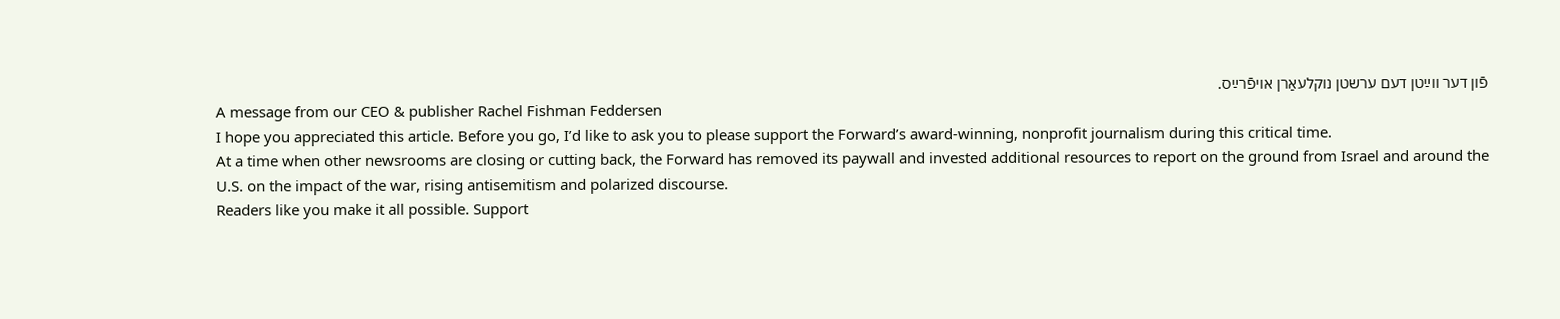פֿון דער ווײַטן דעם ערשטן נוקלעאַרן אויפֿרײַס.
A message from our CEO & publisher Rachel Fishman Feddersen
I hope you appreciated this article. Before you go, I’d like to ask you to please support the Forward’s award-winning, nonprofit journalism during this critical time.
At a time when other newsrooms are closing or cutting back, the Forward has removed its paywall and invested additional resources to report on the ground from Israel and around the U.S. on the impact of the war, rising antisemitism and polarized discourse.
Readers like you make it all possible. Support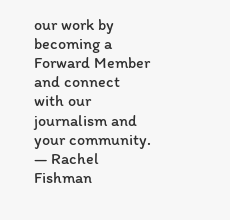our work by becoming a Forward Member and connect with our journalism and your community.
— Rachel Fishman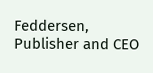Feddersen, Publisher and CEO